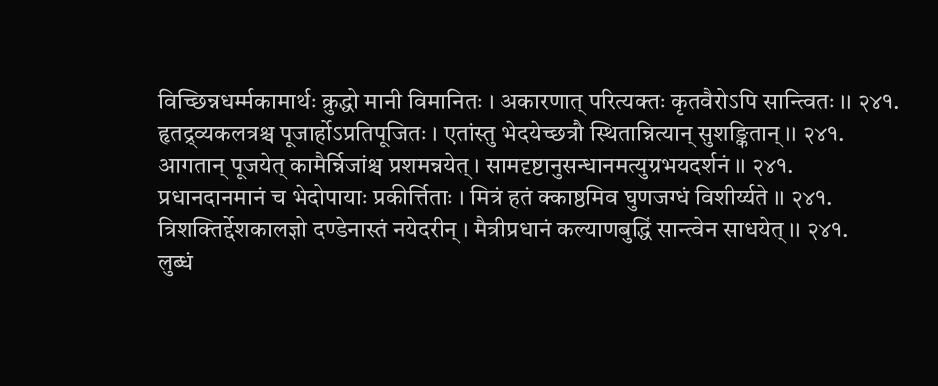विच्छिन्नधर्म्मकामार्थः क्रुद्धो मानी विमानितः । अकारणात् परित्यक्तः कृतवैरोऽपि सान्त्वितः ।। २४१.
हृतद्र्व्यकलत्रश्च पूजार्होऽप्रतिपूजितः । एतांस्तु भेदयेच्छत्रौ स्थितान्नित्यान् सुशङ्कितान् ।। २४१.
आगतान् पूजयेत् कामैर्न्निजांश्च प्रशमन्नयेत् । सामदृष्टानुसन्धानमत्युग्रभयदर्शनं ।। २४१.
प्रधानदानमानं च भेदोपायाः प्रकीर्त्तिताः । मित्रं हतं क्काष्ठमिव घुणजग्धं विशीर्य्यते ।। २४१.
त्रिशक्तिर्द्देशकालज्ञो दण्डेनास्तं नयेदरीन् । मैत्रीप्रधानं कल्याणबुद्धिं सान्त्वेन साधयेत् ।। २४१.
लुब्धं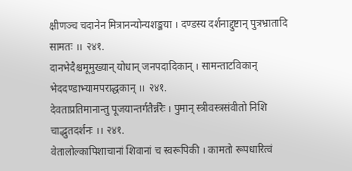क्षीणञ्च चदानेन मित्रानन्योन्यशङ्कया । दण्डस्य दर्शनाद्दुष्टान् पुत्रभ्रातादि सामतः ।। २४१.
दानभेदैश्चमूमुख्यान् योधान् जनपदादिकान् । सामन्ताटविकान् भेददण्डाभ्यामपराद्धकान् ।। २४१.
देवताप्रतिमानान्तु पूजयान्तर्गतैर्न्नरैः । पुमान् स्त्रीवस्त्रसंवीतो निशि चाद्भुतदर्शनः ।। २४१.
वेतालोल्कापिशाचानां शिवानां च स्वरूपिकी । कामतो रूपधारित्वं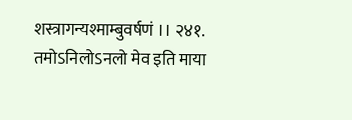शस्त्रागन्यश्माम्बुवर्षणं ।। २४१.
तमोऽनिलोऽनलो मेव इति माया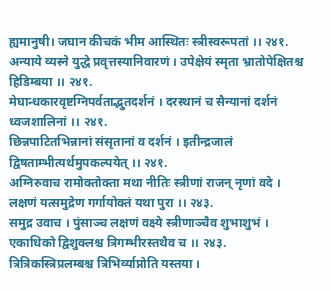ह्यमानुषी। जघान कीचकं भीम आस्थितः स्त्रीस्वरूपतां ।। २४१.
अन्याये व्यस्ने युद्धे प्रवृत्तस्यानिवारणं । उपेक्षेयं स्मृता भ्रातोपेक्षितश्च हिडिम्बया ।। २४१.
मेघान्धकारवृष्टग्निपर्वताद्भुतदर्शनं । दरस्थानं च सैन्यानां दर्शनं ध्वजशालिनां ।। २४१.
छिन्नपाटितभिन्नानां संसृतानां व दर्शनं । इतीन्द्रजालं द्विषताम्भीत्यर्थमुपकल्पयेत् ।। २४१.
अग्निरुवाच रामोक्तोक्ता मथा नीतिः स्त्रीणां राजन् नृणां वदे । लक्षणं यत्समुद्रेण गर्गायोक्तं यथा पुरा ।। २४३.
समुद्र उवाच । पुंसाञ्च लक्षणं वक्ष्ये स्त्रीणाञ्चैव शुभाशुभं । एकाधिको द्विशुक्लश्च त्रिगम्भीरस्तथैव च ।। २४३.
त्रित्रिकस्त्रिप्रलम्बश्च त्रिभिर्व्याप्नोति यस्तया ।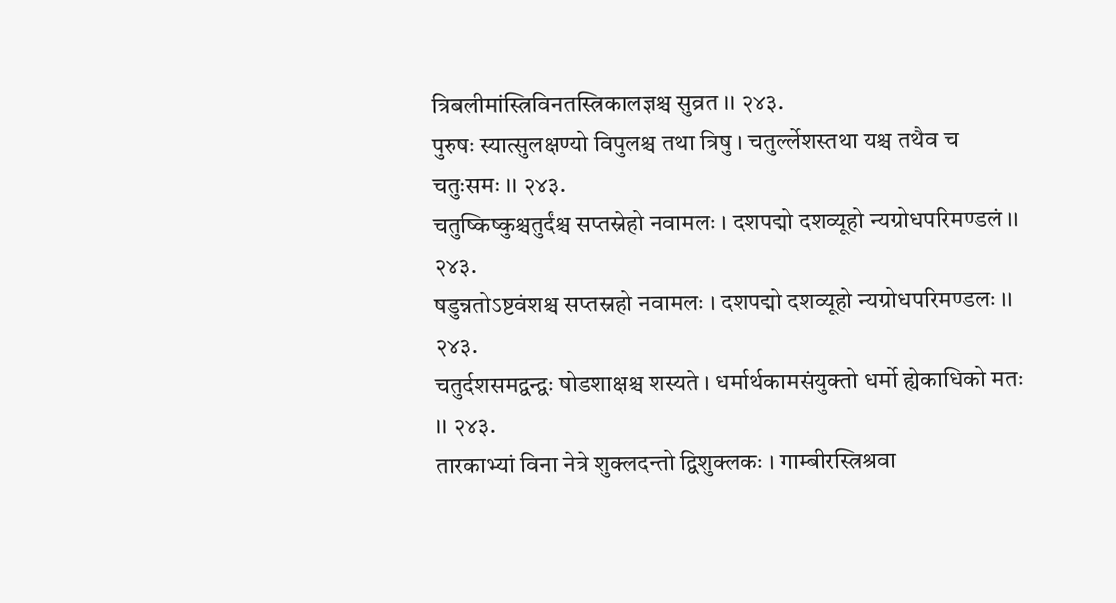त्रिबलीमांस्त्रिविनतस्त्रिकालज्ञश्च सुव्रत ।। २४३.
पुरुषः स्यात्सुलक्षण्यो विपुलश्च तथा त्रिषु । चतुर्ल्लेशस्तथा यश्च तथैव च चतुःसमः ।। २४३.
चतुष्किष्कुश्चतुर्दंश्च सप्तस्नेहो नवामलः । दशपद्मो दशव्यूहो न्यग्रोधपरिमण्डलं ।। २४३.
षडुन्नतोऽष्टवंशश्च सप्तस्नहो नवामलः । दशपद्मो दशव्यूहो न्यग्रोधपरिमण्डलः ।। २४३.
चतुर्दशसमद्वन्द्वः षोडशाक्षश्च शस्यते । धर्मार्थकामसंयुक्तो धर्मो ह्येकाधिको मतः ।। २४३.
तारकाभ्यां विना नेत्रे शुक्लदन्तो द्विशुक्लकः । गाम्बीरस्त्रिश्रवा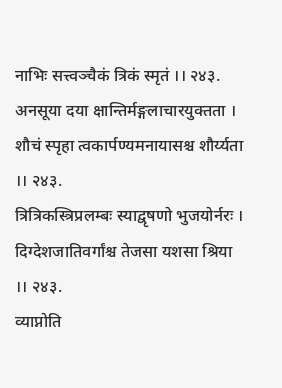नाभिः सत्त्वञ्चैकं त्रिकं स्मृतं ।। २४३.
अनसूया दया क्षान्तिर्मङ्गलाचारयुक्तता । शौचं स्पृहा त्वकार्पण्यमनायासश्च शौर्य्यता ।। २४३.
त्रित्रिकस्त्रिप्रलम्बः स्याद्वृषणो भुजयोर्नरः । दिग्देशजातिवर्गांश्च तेजसा यशसा श्रिया ।। २४३.
व्याप्नोति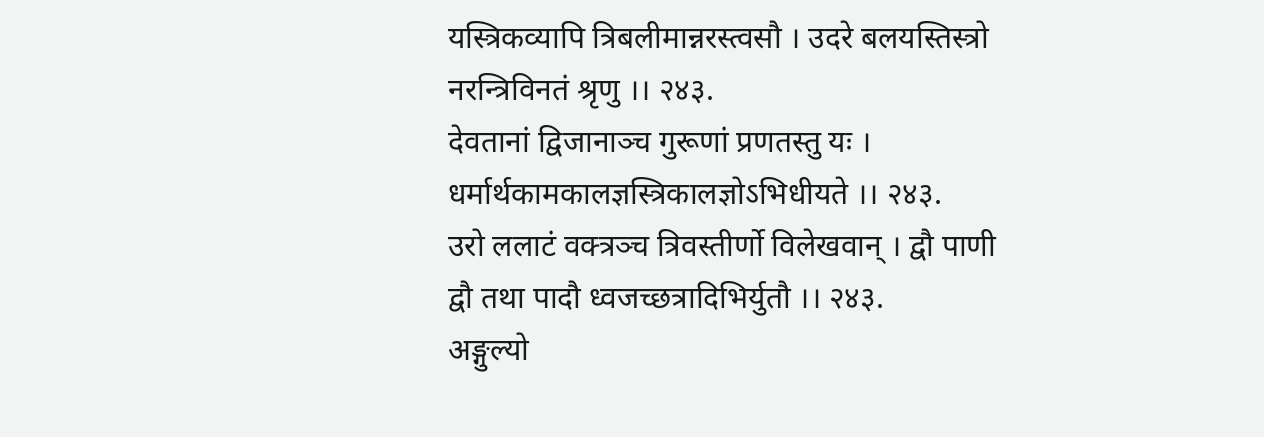यस्त्रिकव्यापि त्रिबलीमान्नरस्त्वसौ । उदरे बलयस्तिस्त्रो नरन्त्रिविनतं श्रृणु ।। २४३.
देवतानां द्विजानाञ्च गुरूणां प्रणतस्तु यः । धर्मार्थकामकालज्ञस्त्रिकालज्ञोऽभिधीयते ।। २४३.
उरो ललाटं वक्त्रञ्च त्रिवस्तीर्णो विलेखवान् । द्वौ पाणी द्वौ तथा पादौ ध्वजच्छत्रादिभिर्युतौ ।। २४३.
अङ्गुल्यो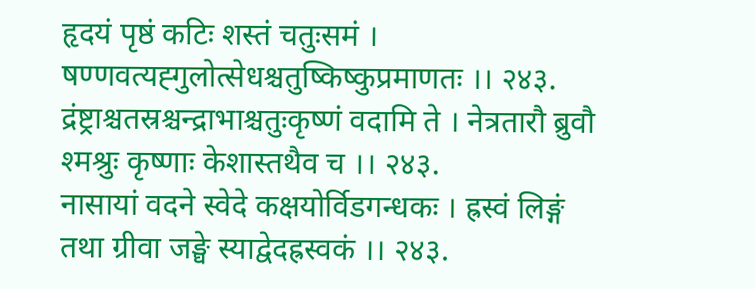हृदयं पृष्ठं कटिः शस्तं चतुःसमं । षण्णवत्यह्गुलोत्सेधश्चतुष्किष्कुप्रमाणतः ।। २४३.
द्रंष्ट्राश्चतस्रश्चन्द्राभाश्चतुःकृष्णं वदामि ते । नेत्रतारौ ब्रुवौ श्मश्रुः कृष्णाः केशास्तथैव च ।। २४३.
नासायां वदने स्वेदे कक्षयोर्विडगन्धकः । ह्रस्वं लिङ्गं तथा ग्रीवा जङ्घे स्याद्वेदह्रस्वकं ।। २४३.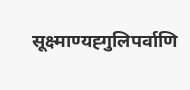सूक्ष्माण्यह्गुलिपर्वाणि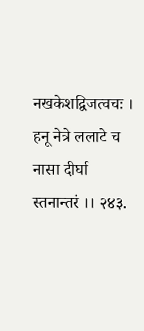नखकेशद्विजत्वचः । हनू नेत्रे ललाटे च नासा दीर्घा स्तनान्तरं ।। २४३.